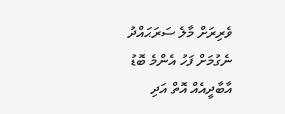ވެރިރަށް މާލެ ސަރަޙައްދު ނެގުމަށް ފަހު އެންމެ ބޮޑު އާބާދީއެއް އޮތް އަދި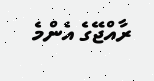ރާއްޖޭގެ އެންމެ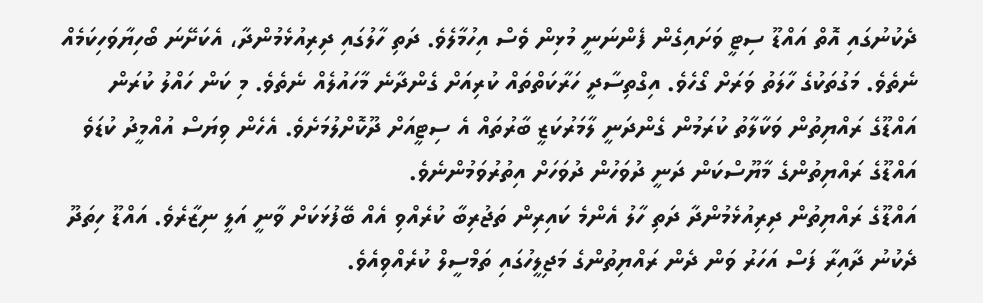ދެކުނުގައި އޮތް އައްޑޫ ސިޓީ ވަށައިގެން ފެންނަނީ މުޅިން ވެސް އިހުމާލެވެ. ދަތި ހާލުގައި ދިރިއުޅެމުންދާ، އެކަށޭނަ ބޯހިޔާވަހިކަމެއް ނެތެވެ. މަގުތަކުގެ ހާލަތު ވަރަށް ގޯހެވެ. އިގްތިސާދީ ހަރާކަތްތައް ކުރިއަށް ގެންދާނެ މާހައުލެއް ނެތެވެ. މި ކަން ހައްލު ކުރަން އައްޑޫގެ ރައްޔިތުން ވަކާލާތު ކުރަމުން ގެންދަނީ ލާމަރުކަޒީ ބާރުތައް އެ ސިޓީއަށް ދޫކޮށްލުމަށެވެ. އެހެން ވިޔަސް އުއްމީދު ކުޑަވެ އައްޑޫގެ ރައްޔިތުންގެ މާޔޫސްކަން ދަނީ ދުވަހުން ދުވަހަށް އިތުރުވަމުންނެވެ.
އައްޑޫގެ ރައްޔިތުން ދިރިއުޅެމުންދާ ދަތި ހާލު އެންމެ ކައިރިން ތަޖުރިބާ ކުރެއްވި އެއް ބޭފުޅަކަށް ވާނީ އަލީ ނިޒާރެވެ. އައްޑޫ ހިތަދޫ ދެކުނު ދާއިރާ ފަސް އަހަރު ވަން ދެން ރައްޔިތުންގެ މަޖިލީހުގައި ތަމްސީލް ކުރެއްވިއެވެ.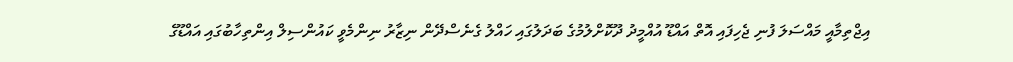އިޖްތިމާއީ މައްސަލަ ފުނި ޖެހިފައި އޮތް އައްޑޫ އުއްމީދު ދޫކޮށްލުމުގެ ބަދަލުގައި ހައްލު ގެނެސްދޭން ނިޒާރު ނިންމެވީ ކައުންސިލް އިންތިހާބުގައި އައްޑޫގެ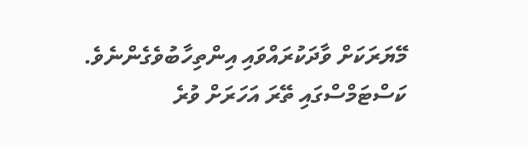މޭޔަރަކަށް ވާދަކުރައްވައި އިންތިހާބުވެގެންނެވެ.
ކަސްޓަމްސްގައި ތޭރަ އަހަރަށް ވުރެ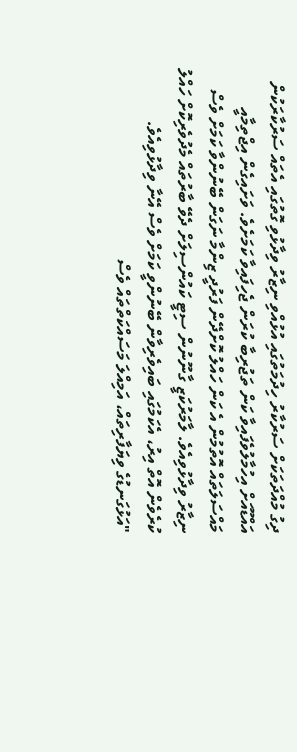ދިގު މުއްދަތަކަށް ސަރުކާރު ހިދުމަތުގައި އުޅުއްވި ނިޒާރު ވިދާޅުވި ގޮތުގައި އެތައް ސަރުކާރަކުން އައްޑޫއަށް އިހުމާލުވެފައިވާ ކަން ތަޖުރިބާ ކުރަން ޖެހިފައިވާ ކަމަށެވެ. ވަށައިގެން އިޖްތިމާއީ މައްސަލަތައް އޮތުމުން އެ ކަން ހައްލު ކޮށްދޭން ފަރުދީ ޒިންމާ ނަގަން ބޭނުންވާ ކަމަށް ވެސް ނިޒާރު ވިދާޅުވިއެވެ. ލާމަރުކަޒީ ގާނޫނުން ސިޓީ ކައުންސިލަށް ދެވޭ ބާރުތައް މެދުވެރިކޮށް ހައްލު ކުރެވެން އޮތް އިރު، އެކަމުގައި ބައިވެރިވާން ބޭނުންވީ ކަމަށް ވެސް އޭނާ ވިދާޅުވިއެވެ.
"އަޅުގަނޑުގެ ވިޔަފާރިތައް، އަމިއްލަ މަސައްކަތްތައް ވެސް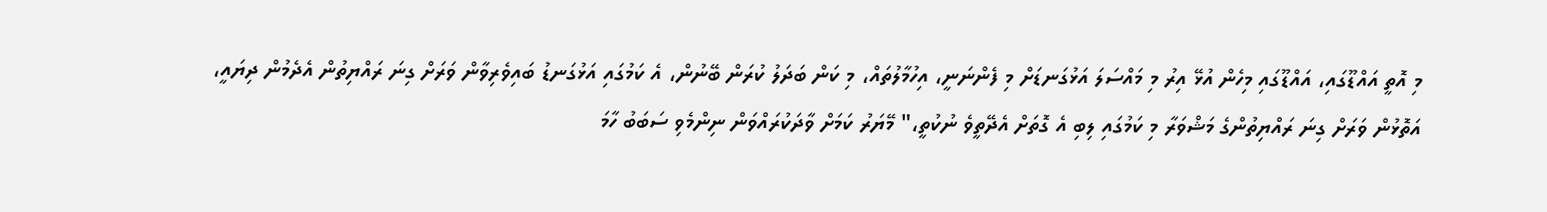މި އޮތީ އައްޑޫގައި، އައްޑޫގައި މިހެން އުޅޭ އިރު މި މައްސަލަ އަޅުގަނޑަށް މި ފެންނަނީ، އިހުމާލުތައް، މި ކަން ބަދަލު ކުރަން ބޭނުން، އެ ކަމުގައި އަޅުގަނޑު ބައިވެރިވާން ވަރަށް ގިނަ ރައްޔިތުން އެދެމުން ދިޔައީ، އަތޮޅުން ވަރަށް ގިނަ ރައްޔިތުންގެ މަޝްވަރާ މި ކަމުގައި ލިބި އެ ގޮތަށް އެދޭތީވެ ނުކުތީ،" މޭޔަރު ކަމަށް ވާދަކުރައްވަން ނިންމެވި ސަބަބު ހާމަ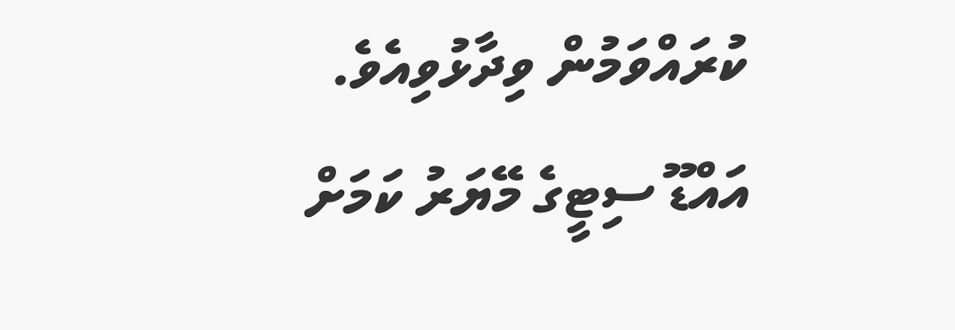ކުރައްވަމުން ވިދާޅުވިއެވެ.
އައްޑޫ ސިޓީގެ މޭޔަރު ކަމަށް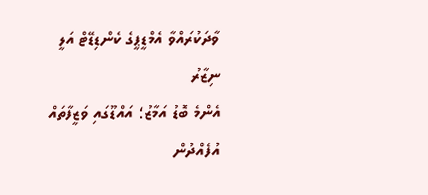ވާދަކުރައްވާ އެމްޑީޕީގެ ކެންޑިޑޭޓް އަލީ ނިޒާރު
އެންމެ ބޮޑު އަމާޒު؛ އައްޑޫގައި ވަޒީފާތައް އުފެއްދުން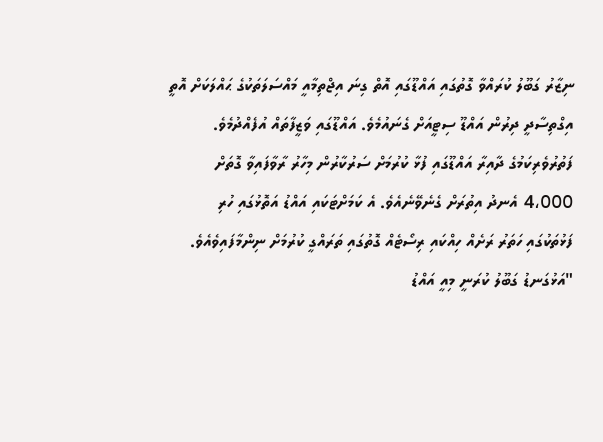ނިޒާރު ގަބޫލު ކުރައްވާ ގޮތުގައި އައްޑޫގައި އޮތް ގިނަ އިޖްތިމާއީ މައްސަލަތަކުގެ ޙައްލަކަށް އޮތީ އިގްތިސާދީ ދިރުން އައްޑޫ ސިޓީއަށް ގެނައުމެވެ. އައްޑޫގައި ވަޒީފާތައް އުފެއްދުމެވެ. ފަތުރުވެރިކަމުގެ ދާއިރާ އައްޑޫގައި ފުޅާ ކުރުމަށް ސަރުކާރުން މިހާރު ރާވާފައިވާ ގޮތަށް 4،000 އެނދު އިތުރަށް ގެނެވޭނެއެވެ. އެ ކަމަށްޓަކައި އައްޑު އަތޮޅުގައި ހުރި ފަޅުތަކުގައި ހަތަރު ރަށެއް ހިއްކައި ރިސޯޓެއް ގޮތުގައި ތަރައްގީ ކުރުމަށް ނިންމާފައިވެއެވެ.
"އަޅުގަނޑު ގަބޫލު ކުރަނީ މިއީ އައްޑު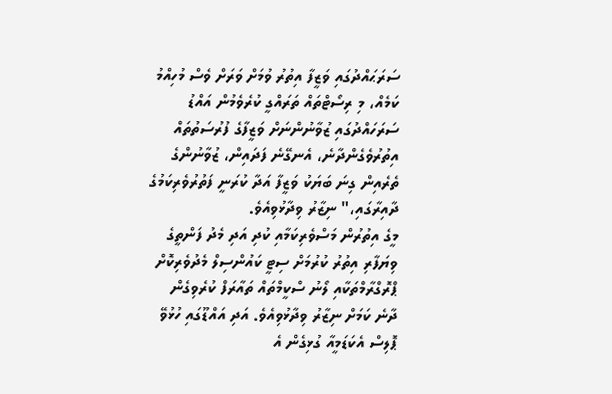ސަރަޙައްދުގައި ވަޒީފާ އިތުރު ވުމަށް ވަރަށް ވެސް މުހިއްމު ކަމެއް، މި ރިސޯޓްތައް ތަރައްގީ ކުރެވެމުން އައްޑު ސަރަހައްދުގައި ޒުވާނުންނަށް ވަޒީފާގެ ފުރުސަތުތައް އިތުރުވެގެންދާނެ، އެނގޭނެ ފަދައިން، ޒުވާނުންގެ ތެރެއިން ގިނަ ބަޔަކު ވަޒީފާ އަދާ ކުރަނީ ފަތުރުވެރިކަމުގެ ދާއިރާގައި،" ނިޒާރު ވިދާޅުވިއެވެ.
މީގެ އިތުރުން މަސްވެރިކަމާއި ކުދި އަދި މެދު ފަންތީގެ ވިޔަފާރި އިތުރު ކުރުމަށް ސިޓީ ކައުންސިލް މެދުވެރިކޮށް ޕްރޮގްރާމްތަކާއި ލޯނު ސްކީމްތައް ތައާރަފް ކުރެވިގެން ދާނެ ކަމަށް ނިޒާރު ވިދާޅުވިއެވެ. އަދި އައްޑޫގައި ހުޅުވޭ ޕޮލިސް އެކަޑަމީއާ ގުޅިގެން އެ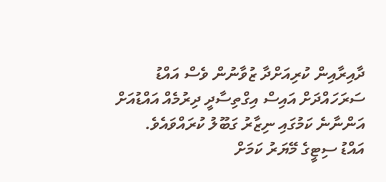ދާއިރާއިން ކުރިއަށްދާ ޒުވާނުން ވެސް އައްޑު ސަރަހައްދަށް އައިސް އިގްތިސާދީ ދިރުމެއް އައްޑުއަށް އަންނާނެ ކަމުގައި ނިޒާރު ގަބޫލު ކުރައްވައެވެ.
އައްޑު ސިޓީގެ މޭޔަރު ކަމަށް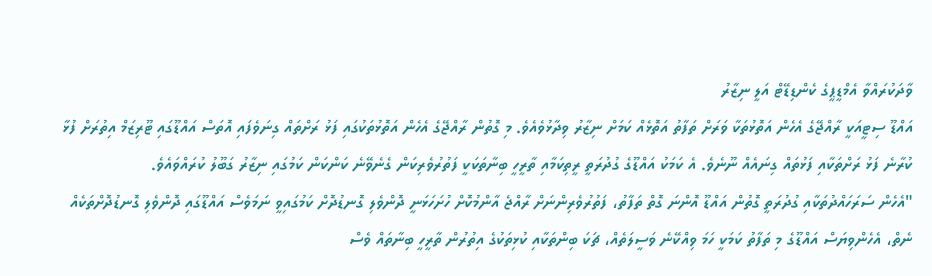ވާދަކުރައްވާ އެމްޑީޕީގެ ކެންޑިޑޭޓް އަލީ ނިޒާރު
އައްޑޫ ސިޓީއަކީ ރާއްޖޭގެ އެހެން އަތޮޅުތަކާ ވަރަށް ތަފާތު އަތޮޅެއް ކަމަށް ނިޒާރު ވިދާޅުވެއެވެ. މި ގޮތުން ރާއްޖޭގެ އެހެން އަތޮޅުތަކުގައި ފަޅު ރަށްތައް ގިނަވެފައި އޮތަސް އައްޑޫގައި ޓޫރިޒަމް އިތުރަށް ފުޅާ ކުރާނެ ފަޅު ރަށްތަކާއި ފަޅުތައް ގިނައެއް ނޫނެވެ. އެ ކަމަކު އައްޑޫގެ ގުދުރަތީ ރީތިކަމާއި ތާރީހީ ބިނާތަކަކީ ފަތުރުވެރިކަން ގެނެވޭނެ ކަންކަން ކަމުގައި ނިޒާރު ގަބޫލު ކުރައްވައެވެ.
"އެހެން ސަރަހައްދުތަކާއި ގުދުރަތީ ގޮތުން އައްޑޫ އޮންނަ ގޮތް ތަފާތު، ފަތުރުވެރިންނަށް ރާއްޖެ އާންމުކޮށް ހުށަހަޅަނީ ދޮންވެލި ގޮނޑުދޮށް ކަމުގައިވީ ނަމަވެސް އައްޑޫގައި ދޮންވެލި ގޮނޑުދޮށްތަކެއް ނެތް، އެހެންވިޔަސް އައްޑޫގެ މި ތަފާތު ކަމަކީ ހަމަ ވިއްކޭނެ ވަސީލަތެއް، ޗަކަ ބިންތަކާއި ކުޅިތަކުގެ އިތުރުން ތާރީހީ ބިނާތައް ވެސް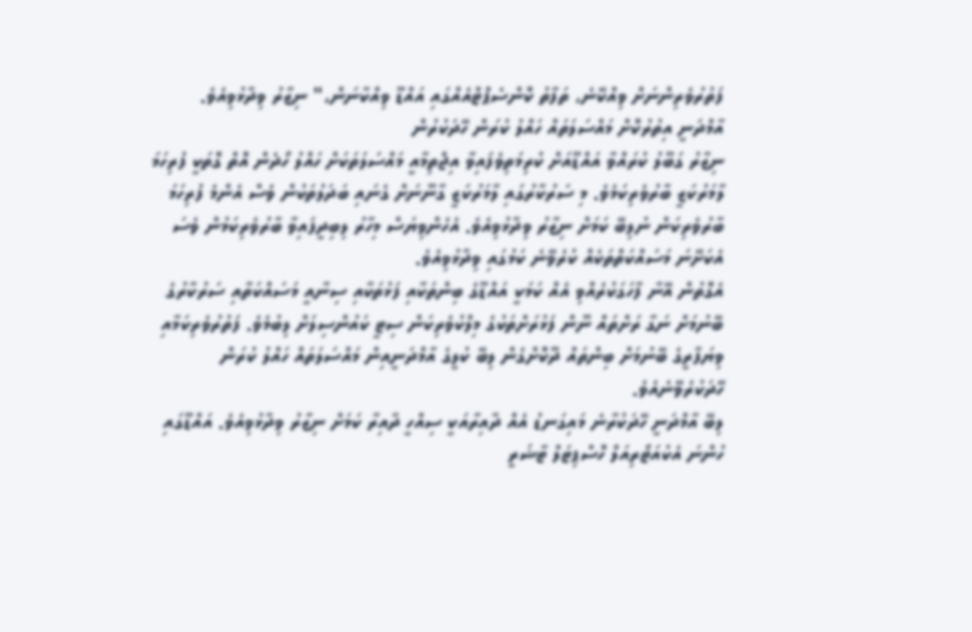ފަތުރުވެރިންނަށް ވިއްކޭނެ، ތަފާތު ކޮންސެޕްޓްއެއްގައި އައްޑޫ ވިއްކާނަން،" ނިޒާރު ވިދާޅުވިއެވެ.
އާމްދަނީ އިތުރުކޮށް މައްސަލަތައް ހައްލު ކުރަން ހޭދަކުރުން
ނިޒާރު ގަބޫލު ކުރައްވާ އައްޑޫއަށް ކުރިމަތިވެފައިވާ އިޖްތިމާއީ މައްސަލަތަކަށް ހައްލު ހޯދެން އޮތް ގޮތަކީ ފުރިހަމަ ލާމަރުކަޒީ ބާރުވެރިކަމެވެ. މި ސަރުކާރުގައި ލާމަރުކަޒީ ގާނޫނަށް ގެނައި ބަދަލުތަކުން ވެސް އެންމެ ފުރިހަމަ ބާރުވެރިކަން ނުލިބޭ ކަމަށް ނިޒާރު ވިދާޅުވިއެވެ. އެހެންވިޔަސް މިހާރު ލިބިދީފައިވާ ބާރުވެރިކަމުން ވެސަ އެކަށޭނަ މަސައްކަތްތަކެއް ކުރެވޭނެ ކަމުގައި ވިދާޅުވިއެވެ.
އެގޮތުން އޭނާ ފާހަގަކުރެއްވި އެއް ކަމަކީ އައްޑޫގެ ބިންތަކާއި ފަޅުތަކާއި ސިނާއީ މަސައްކަތާއި ސަރުކާރުގެ ބޭނުމަށް ނަގާ ރަށްތައް ނޫން ފަޅުރަށްތަކުގެ މިލްކުވެރިކަން ސިޓީ ކައުންސިލަށް ލިބުމެވެ. ފަތުރުވެރިކަމާއި ވިޔަފާރީގެ ބޭނުމަށް ބިންތައް ދޫކޮށްގެން ލިބޭ ކުލީގެ އާމްދަނީއިން މައްސަލަތައް ހައްލު ކުރަން ހޭދަކުރެވޭނެއެވެ.
ލިބޭ އާމްދަނީ ހޭދަކުރާނެ މައިގަނޑު އެއް ދާއިރާއަކީ ސިއްހީ ދާއިރާ ކަމަށް ނިޒާރު ވިދާޅުވިއެވެ. އައްޑޫގައި ހުންނަ އެކުއަޓޯރިއަލް ހޮސްޕިޓަލް ޓާޝަރީ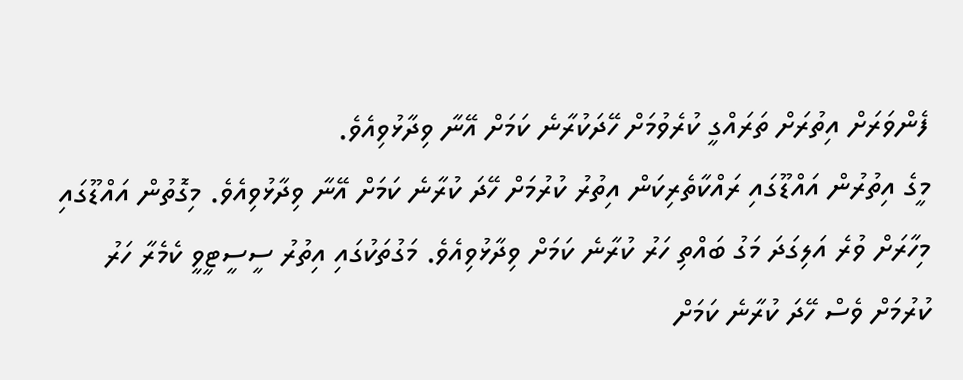ފެންވަރަށް އިތުރަށް ތަރައްގީ ކުރެވުމަށް ހޭދަކުރާނެ ކަމަށް އޭނާ ވިދާޅުވިއެވެ.
މީގެ އިތުރުން އައްޑޫގައި ރައްކާތެރިކަން އިތުރު ކުރުމަށް ހޭދަ ކުރާނެ ކަމަށް އޭނާ ވިދާޅުވިއެވެ. މިގޮތުން އައްޑޫގައި މިހާރަށް ވުރެ އަލިގަދަ މަގު ބައްތި ހަރު ކުރާނެ ކަމަށް ވިދާޅުވިއެވެ. މަގުތަކުގައި އިތުރު ސީސީޓީވީ ކެމެރާ ހަރު ކުރުމަށް ވެސް ހޭދަ ކުރާނެ ކަމަށް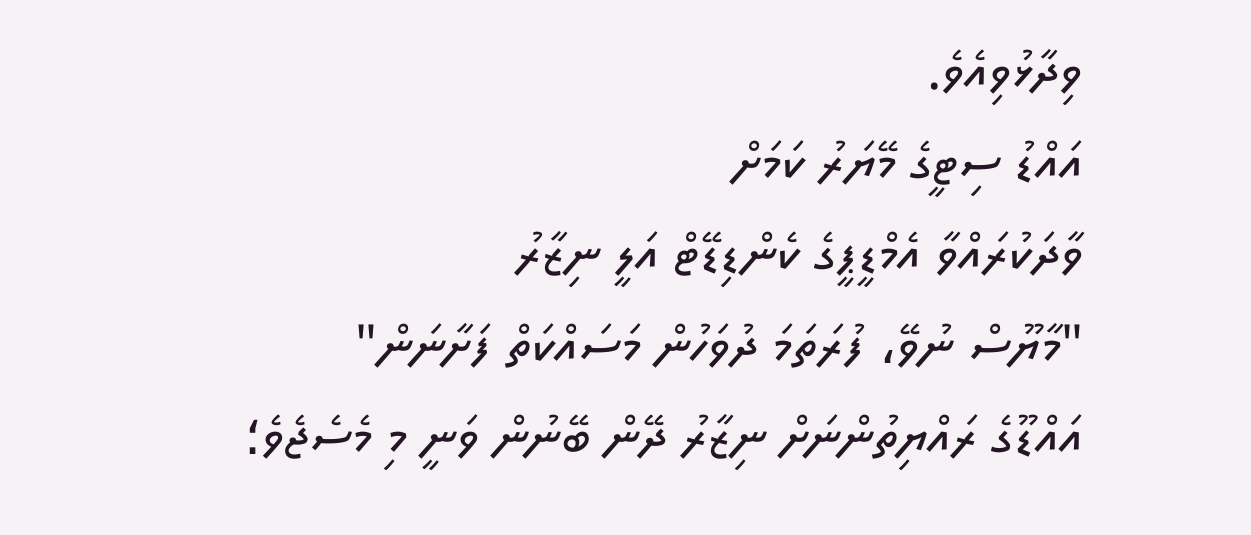ވިދާޅުވިއެވެ.
އައްޑު ސިޓީގެ މޭޔަރު ކަމަށް
ވާދަކުރައްވާ އެމްޑީޕީގެ ކެންޑިޑޭޓް އަލީ ނިޒާރު
"މާޔޫސް ނުވޭ، ފުރަތަމަ ދުވަހުން މަސައްކަތް ފަށާނަން"
އައްޑޫގެ ރައްޔިތުންނަށް ނިޒާރު ދޭން ބޭނުން ވަނީ މި މެސެޖެވެ؛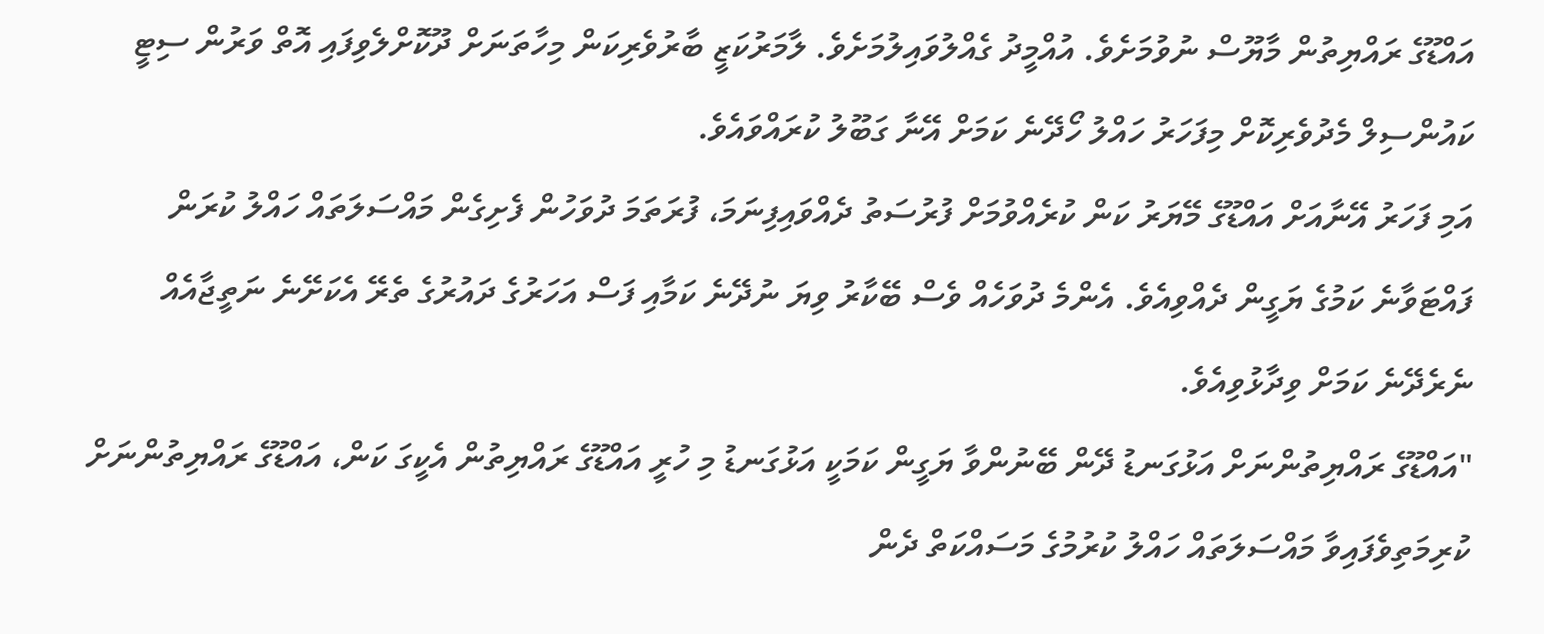އައްޑޫގެ ރައްޔިތުން މާޔޫސް ނުވުމަށެވެ. އުއްމީދު ގެއްލުވައިލުމަށެވެ. ލާމަރުކަޒީ ބާރުވެރިކަން މިހާތަނަށް ދޫކޮށްލެވިފައި އޮތް ވަރުން ސިޓީ ކައުންސިލް މެދުވެރިކޮށް މިފަހަރު ހައްލު ހޯދޭނެ ކަމަށް އޭނާ ގަބޫލު ކުރައްވައެވެ.
އަމި ފަހަރު އޭނާއަށް އައްޑޫގެ މޭޔަރު ކަން ކުރެއްވުމަށް ފުރުސަތު ދެއްވައިފިނަމަ، ފުރަތަމަ ދުވަހުން ފެށިގެން މައްސަލަތައް ހައްލު ކުރަން ފައްޓަވާނެ ކަމުގެ ޔަގީން ދެއްވިއެވެ. އެންމެ ދުވަހެއް ވެސް ބޭކާރު ވިޔަ ނުދޭނެ ކަމާއި ފަސް އަހަރުގެ ދައުރުގެ ތެރޭ އެކަށޭނެ ނަތީޖާއެއް ނެރެދޭނެ ކަމަށް ވިދާޅުވިއެވެ.
"އައްޑޫގެ ރައްޔިތުންނަށް އަޅުގަނޑު ދޭން ބޭނުންވާ ޔަގީން ކަމަކީ އަޅުގަނޑު މި ހުރީ އައްޑޫގެ ރައްޔިތުން އެކީގަ ކަން، އައްޑޫގެ ރައްޔިތުންނަށް ކުރިމަތިވެފައިވާ މައްސަލަތައް ހައްލު ކުރުމުގެ މަސައްކަތް ދެން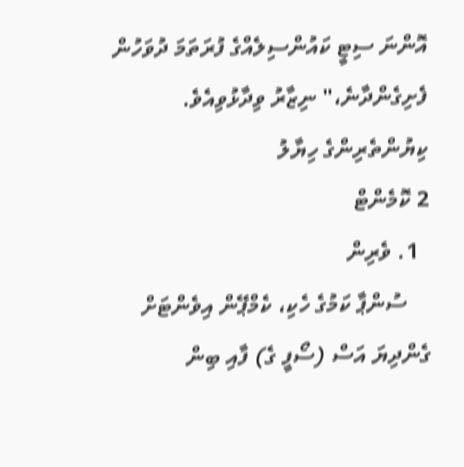އޮންނަ ސިޓީ ކައުންސިލެއްގެ ފުރަތަމަ ދުވަހުން ފެށިގެންދާނެ،" ނިޒާރު ވިދާޅުވިއެވެ.
ކިޔުންތެރިންގެ ހިޔާލު
2 ކޮމެންޓް
  1. ވެރިން
    ސުންޕާ ކަމުގެ ހެކި، ކެމްޕޭން އިވެންޓަށް ގެންދިޔަ އަސް (ސޯފީ ގެ) ފާއި ބިން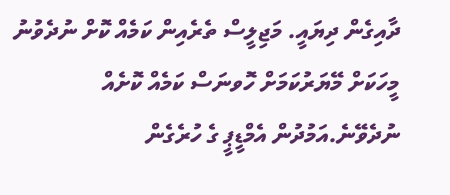ދާއިގެން ދިޔައީ. މަޖިލީސް ތެރެއިން ކަމެއް ކޮށް ނުދެވުނު މީހަކަށް މޭޔަރުކަމަށް ހޮވނަސް ކަމެއް ކޮށެއް ނުދެވޭނެ.އަމުދުން އެމްޑީޕީ ގެ ހުރެގެން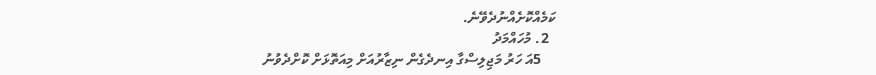ކަމެއްކޮށެއްނުދެވޭނެ.
  2. މުހައްމަދު
    5އަ ހަރު މަޖިލިސްގާ އިނދެގެން ނިޒާރުއަށް މިއަތޮޅަށް ކޮށްދެވުނު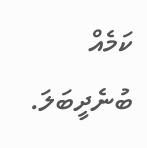ކަމެއް ބުނެދީބަލަ.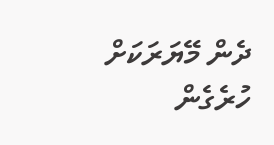ދެން މޭޔަރަކަށް ހުރެގެން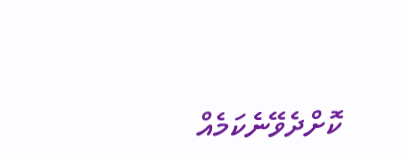ކޮށްދެވޭނެކަމެއް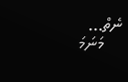ނެތް...
    މަނަމަ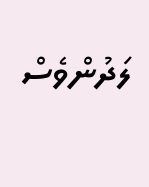ލަދުންވެސް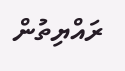ރައްޔިތުން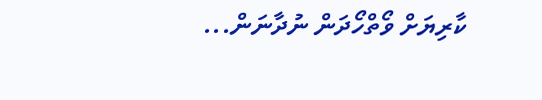ކާރިޔަށް ވޯތްހޯދަން ނުދާނަން...